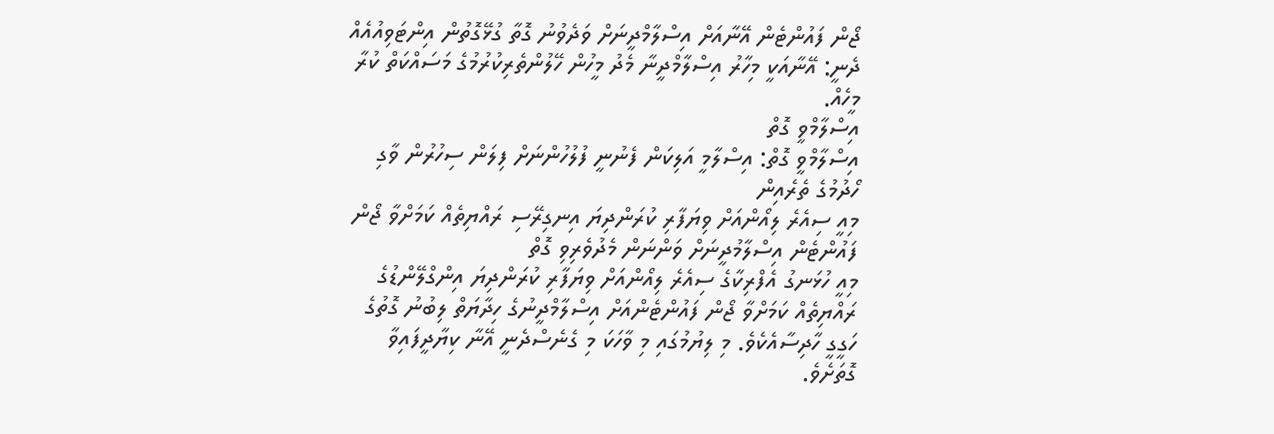ޖޯން ފައުންޓެން އޭނާއަށް އިސްލާމްދީނަށް ވަދެވުނު ގޮތާ ގުޅޭގޮތުން އިންޓަވިއުއެއް ދެނީ: އޭނާއަކީ މިހާރު އިސްލާމްދީނާ މެދު މީހުން ހޭލުންތެރިކުރުމުގެ މަސައްކަތް ކުރާ މީހެއް.
އިސްލާމްވީ ގޮތް
އިސްލާމްވީ ގޮތް: އިސްލާމީ އަލިކަން ފެނުނީ ފުލުހުންނަށް ފިލަން ސިހުރުން ވާގި ހޯދުމުގެ ތެރެއިން
މިއީ ސިއެރެ ލިއޯންއަށް ވިޔަފާރި ކުރަންދިޔަ އިނގިރޭސި ރައްޔިތެއް ކަމަށްވާ ޖޯން ފައުންޓެން އިސްލާމުދީނަށް ވަންނަން މެދުވެރިވި ގޮތް
މިއީ ހުޅަނގު އެފްރިކާގެ ސިއެރެ ލިއޯންއަށް ވިޔަފާރި ކުރަންދިޔަ އިންގްލޭންޑުގެ ރައްޔިތެއް ކަމަށްވާ ޖޯން ފައުންޓެންއަށް އިސްލާމްދީނުގެ ހިދާޔަތް ލިބުނު ގޮތުގެ ހަގީގީ ހާދިސާއެކެވެ. މި ލިޔުމުގައި މި ވާހަކަ މި ގެނެސްދެނީ އޭނާ ކިޔާދީފައިވާ ގޮތަށެވެ.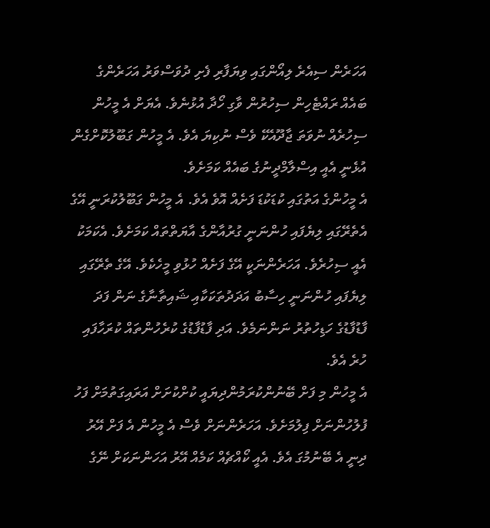އަހަރެން ސިއެރެ ލިއޯންގައި ވިޔަފާރި ފެށި ދުވަސްވަރު އަހަރެންގެ ބައެއް ރައްޓެހިން ސިހުރުން ވާގި ހޯދާ އުޅުނެވެ. އެޔަށް އެ މީހުން ސިހުރެއް ނުވަތަ ޖާދޫއެކޭ ވެސް ނުކިޔަ އެވެ. އެ މީހުން ގަބޫލުކޮށްގެން އުޅެނީ އެއީ އިސްލާމްދީނުގެ ބައެއް ކަމަށެވެ.
އެ މީހުންގެ އަތުގައި ކުޑަކުޑަ ފަށެއް އޮވެ އެވެ. އެ މީހުން ގަބޫލުކުރަނީ އޭގެ އެތެރޭގައި ލިޔެފައި ހުންނަނީ ގުރުއާންގެ އާޔަތްތައް ކަމަށެވެ. އެކަމަކު އެއީ ސިހުރެވެ. އަހަރެންނަކީ އޭގެ ފަށެއް ހުޅުވި މީހެކެވެ. އޭގެ ތެރޭގައި ލިޔެފައި ހުންނަނީ ހިސާބު އަދަދުތަކަކާއި ޝައިތާނާގެ ނަން ފަދަ ފާޑުފާޑުގެ ހަޑިހުތުރު ނަންނަމެވެ. އަދި ފާޑުފާޑުގެ ކުރެހުންތައް ކުރަހާފައި ހުރެ އެވެ.
އެ މީހުން މި ފަށް ބޭނުންކުރަމުންދިޔައީ ކުށްކުށަށް އަރައިގަތުމަށް ފަހު ފުލުހުންނަށް ފިލުމަށެވެ. އަހަރެންނަށް ވެސް އެ މީހުން އެ ފަށް އޭރު ދިނީ އެ ބޭނުމުގަ އެވެ. އެއީ ކޯއްޗެއް ކަމެއް އޭރު އަހަންނަކަށް ނޭގެ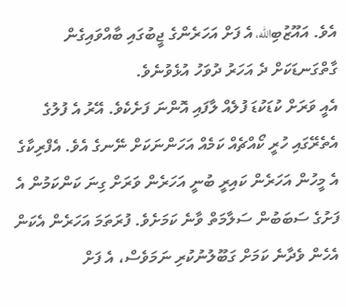އެވެ. އައޫޒުބިالله، އެ ފަށް އަހަރެންގެ ޖީބުގައި ބާއްވައިގެން ގާތްގަނޑަކަށް ދެ އަހަރު ދުވަހު އުޅެވުނެވެ.
އެއީ ވަރަށް ކުޑަކުޑަ ފުލެއް ލާފައި އޮންނަ ފަށެކެވެ. އޭރު އެ ފުލުގެ އެތެރޭގައި ހުރީ ކޯއްޗެއް ކަމެއް އަހަންނަކަށް ނޭނގެ އެވެ. އެފްރިކާގެ އެ މީހުން އަހަރެން ކައިރީ ބުނީ އަހަރެން ވަރަށް ގިނަ ކަންކަމުން އެ ފަށުގެ ސަބަބުން ސަލާމަތް ވާނެ ކަމަށެވެ. ފުރަތަމަ އަހަރެން އެކަން އެހެން ވެދާނެ ކަމަށް ގަބޫލުނުކުރި ނަމަވެސް، އެ ފަށް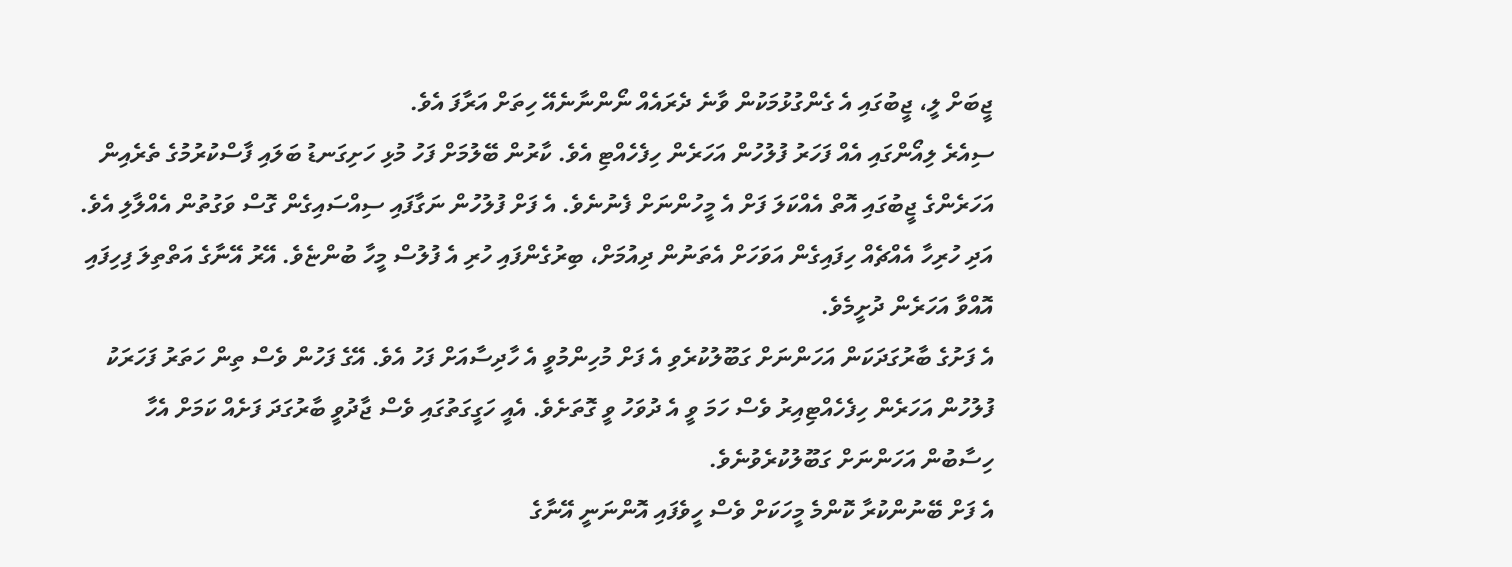ޖީބަށް ލީ، ޖީބުގައި އެ ގެންގުޅުމަކުން ވާނެ ދެރައެއް ނޯންނާނެއޭ ހިތަށް އަރާފަ އެވެ.
ސިއެރެ ލިއޯންގައި އެއް ފަހަރު ފުލުހުން އަހަރެން ހިފެހެއްޓި އެވެ. ކާރުން ބޭލުމަށް ފަހު މުޅި ހަށިގަނޑު ބަލައި ފާސްކުރުމުގެ ތެރެއިން އަހަރެންގެ ޖީބުގައި އޮތް އެއްކަލަ ފަށް އެ މީހުންނަށް ފެނުނެވެ. އެ ފަށް ފުލުހުން ނަގާފައި ސިއްސައިގެން ގޮސް ވަގުތުން އެއްލާލި އެވެ. އަދި ހުރިހާ އެއްޗެއް ހިފައިގެން އަވަހަށް އެތަނުން ދިއުމަށް، ބިރުގެންފައި ހުރި އެ ފުލުސް މީހާ ބުންޏެވެ. އޭރު އޭނާގެ އަތްތިލަ ފިހިފައި އޮއްވާ އަހަރެން ދުށީމެވެ.
އެ ފަށުގެ ބާރުގަދަކަން އަހަންނަށް ގަބޫލުކުރެވި އެ ފަށް މުހިންމުވީ އެ ހާދިސާއަށް ފަހު އެވެ. އޭގެ ފަހުން ވެސް ތިން ހަތަރު ފަހަރަކު ފުލުހުން އަހަރެން ހިފެހެއްޓިއިރު ވެސް ހަމަ ވީ އެ ދުވަހު ވީ ގޮތަށެވެ. އެއީ ހަގީގަތުގައި ވެސް ޖާދުވީ ބާރުގަދަ ފަށެއް ކަމަށް އެހާ ހިސާބުން އަހަންނަށް ގަބޫލުކުރެވުނެވެ.
އެ ފަށް ބޭނުންކުރާ ކޮންމެ މީހަކަށް ވެސް ހީވެފައި އޮންނަނީ އޭނާގެ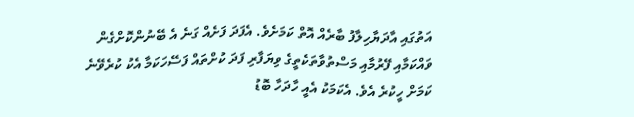އަތުގައި އާދަޔާހިލާފު ބާރެއް އޮތް ކަމަށެވެ. އެފަދަ ފަށެއް ގަނެ އެ ބޭނުންކޮށްގެން ވައްކަމާއި ފޭރުމާއި މަސްތުވާތަކެތީގެ ވިޔަފާރި ފަދަ ކުށްތައް ފަސޭހަކަމާ އެކު ކުރެވޭނެ ކަމަށް ހީކުރެ އެވެ. އެކަމަކު އެއީ ހާދަހާ ބޮޑު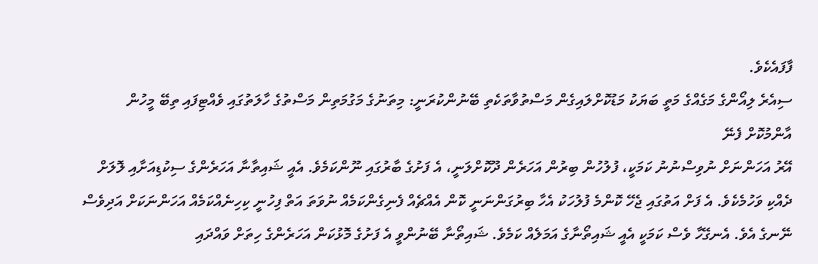ފާފައެކެވެ.
ސިއެރެ ލިއޯންގެ މަގެއްގެ މަތީ ބަޔަކު މަޑުކޮށްލައިގެން މަސްތުވާތަކެތި ބޭނުންކުރަނީ: މިތަނުގެ މަގުމަތިން މަސްތުގެ ހާލަތުގައި ވެއްޓިފައި ތިބޭ މީހުން އާންމުކޮށް ފެނޭ
އޭރު އަހަންނަށް ނުވިސްނުނު ކަމަކީ، ފުލުހުން ބިރުން އަހަރެން ދޫކޮށްލަނީ، އެ ފަށުގެ ބާރުގައި ނޫންކަމެވެ. އެއީ ޝައިތާނާ އަހަރެންގެ ސިކުޑިއަށާއި ލޮލަށް ދެއްކި ވަހުމެކެވެ. އެ ފަށް އަތުގައި ޖެހޭ ކޮންމެ ފުލުހަކު އެހާ ބިރުގަންނަނީ ކޮން އެއްޗެއް ފެނިގެންކަމެއް ނުވަތަ އަތް ފިހުނީ ކިހިނެއްކަމެއް އަހަންނަކަށް އަދިވެސް ނޭނގެ އެވެ. އެނގޭހާ ވެސް ކަމަކީ އެއީ ޝައިތޯނާގެ އަމަލެއް ކަމެވެ. ޝައިތޯނާ ބޭނުންވީ އެ ފަށުގެ މޮޅުކަން އަހަރެންގެ ހިތަށް ވައްދައި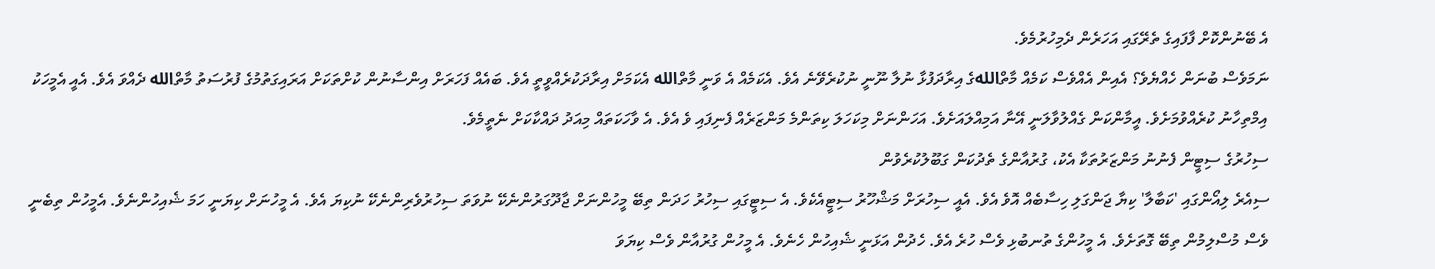އެ ބޭނުންކޮށް ފާފައިގެ ތެރޭގައި އަހަރެން ދެމިހުރުމެވެ.
ނަމަވެސް ބުނަން ހެއްޔެވެ؟ އެއިން އެއްވެސް ކަމެއް މާތްاللهގެ އިރާދަފުޅާ ނުލާ ނޫނީ ނުކުރެވޭނެ އެވެ. އެކަމެއް އެ ވަނީ މާތްالله އެކަމަށް އިރާދަކުރެއްވީތީ އެވެ. ބައެއް ފަހަރަށް އިންސާނުން ކުށްތަކަށް އަރައިގަތުމުގެ ފުރުސަތު މާތްالله ދެއްވަ އެވެ. އެއީ އެމީހަކު އިމްތިހާނު ކުރެއްވުމަށެވެ. އީމާންކަން ގެއްލުވާލަނީ އޭނާ އަމިއްލައަށެވެ. އަހަންނަށް މިކަހަލަ ކިތަންމެ މަންޒަރެއް ފެނިފައި ވެ އެވެ. އެ ވާހަކަތައް މިއަދު ދައްކާކަށް ނެތީމެވެ.
ސިހުރުގެ ސިޓީން ފެނުނު މަންޒަރުތަކާ އެކު، ގުރުއާންގެ ތެދުކަން ގަބޫލުކުރެވުން
ސިއެރެ ލިއޯންގައި 'ކަބާލާ' ކިޔާ ޖަންގަލި ހިސާބެއް އޮވެ އެވެ. އެއީ ސިހުރަށް މަޝްހޫރު ސިޓީއެކެވެ. އެ ސިޓީގައި ސިހުރު ހަދަން ތިބޭ މީހުންނަށް ޖާދޫގަރުންނެކޭ ނުވަތަ ސިހުރުވެރިންނެކޭ ނުކިޔަ އެވެ. އެ މީހުނަށް ކިޔަނީ ހަމަ ޝެއިހުންނެވެ. އެމީހުން ތިބެނީ ވެސް މުސްލިމުން ތިބޭ ގޮތަށެވެ. އެ މީހުންގެ ތުނބުޅި ވެސް ހުރެ އެވެ. ހެދުން އަޅަނީ ޝެއިހުން ހެނެވެ. އެ މީހުން ގުރުއާން ވެސް ކިޔަވަ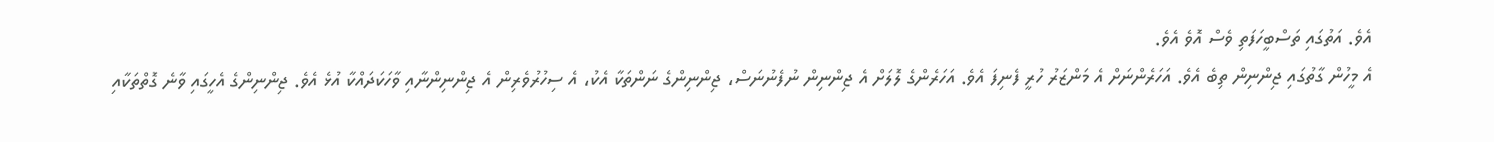އެވެ. އަތުގައި ތަސްބީހަފަތި ވެސް އޮވެ އެވެ.
އެ މީހުން ގާތުގައި ޖިންނިން ތިބެ އެވެ. އަހަރެންނަށް އެ މަންޒަރު ހުރީ ފެނިފަ އެވެ. އަހަރެންގެ ލޮލަށް އެ ޖިންނިން ނުފެނުނަސް، ޖިންނިންގެ ނަންތަކާ އެކު، އެ ސިހުރުވެރިން އެ ޖިންނިންނާއި ވާހަކަދައްކާ އުޅެ އެވެ. ޖިންނިންގެ އެހީގައި ވާނެ ގޮތްތަކާއި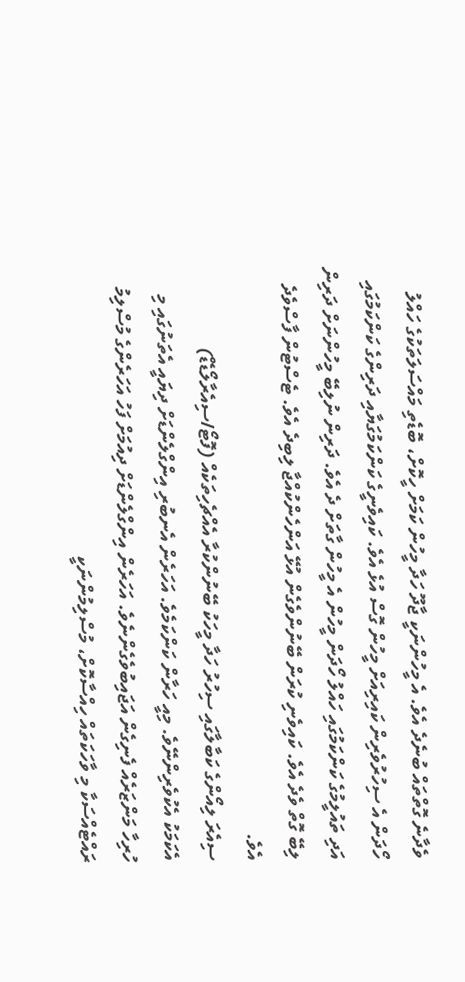ވެދާނެ ގޮތްތައް ބުނެދެ އެވެ. އެ މީހުންނަކީ ޖާދޫ ހަދާ މީހުން ކަމަށް ހީކޮށް، ބޮޑެތި މައްސަލަތަކުގެ ހައްލު ހޯދަން އެ ސިހުރުވެރިން ކައިރިއަށް މީހުން ގޮސް އުޅެ އެވެ. ކައިވެނީގެ ކަންކަމުގަޔާއި ދަރިންގެ ކަންކަމުގައި އަދި ތައުލީމުގެ ކަންކަމުގައި ހައްލު ހޯދަން މީހުން އެ މީހުން ގާތަށް ދެ އެވެ. ދަރިން ނުލިބޭ މީހުންނަށް ދަރިން ލިބޭ ގޮތް ވެދެ އެވެ. ކައިވެނި ކުރަން ބޭނުންވެގެން އުޅޭ އަންހެންކުއްޖާ ލިބިދެ އެވެ. ޓެސްޓުން ފާސްވެދެ އެވެ.
ސިއެރަ ލިއޯންގެ ކަބާލާގައި ސިހުރު ހަދާ މީހަކު ބޭނުންކުރާ އެއްޗެހިތަކެއް (ފޮޓޯ/ސިއެރާލޯޑެޑް)
އެކަމަކު އެކުވެރިންނޭވެ. މިއީ ހަރާން ކަންކަމެވެ. އަހަރެން އެނބުރި އިންގްލެންޑަށް ދިޔައީ އެތަނުގައި މި ހުރިހާ މަންޒަރެއް ފެނިގެން އަޖައިބުވެގެންނެވެ. އަހަރެން އިންގްލެންޑަށް ދިއުމަށް ފަހު އަހަރެންގެ މުސްލިމު ރައްޓެއްސަކާ މި ވާހަކަތައް ހިއްސާކޮށް، މުސްލިމުންނަކީ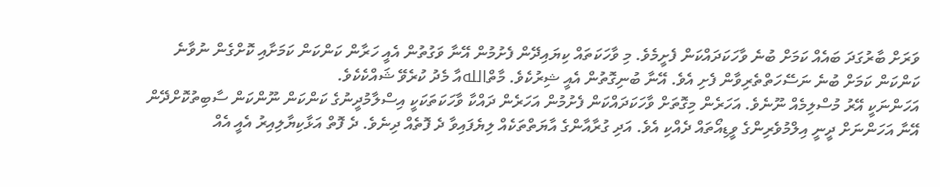ވަރަށް ބާރުގަދަ ބައެއް ކަމަށް ބުނެ ވާހަކަދައްކަން ފެށީމެވެ. މި ވާހަކަތައް ކިޔައިދޭން ފެށުމުން އޭނާ ވަގުތުން އެއީ ހަރާން ކަންކަން ކަމަށާއި ކޮށްގެން ނުވާނެ ކަންކަން ކަމަށް ބުނެ ނަސޭހަތްތެރިވާން ފެށި އެވެ. އޭނާ ބުނިގޮތުން އެއީ ޝިރުކެވެ. މާތްاللهއާ މެދު ކުރެވޭ ޝައްކެކެވެ.
އަހަންނަކީ އޭރު މުސްލިމެއް ނޫނެވެ. އަހަރެން މިގޮތަށް ވާހަކަދައްކަން ފެށުމުން އަހަރެން ދައްކާ ވާހަކަތަކަކީ އިސްލާމުދީނުގެ ކަންކަން ނޫންކަން ސާބިތުކޮށްދޭން އޭނާ އަހަންނަށް ދީނީ އިލްމުވެރިންގެ ވީޑިއޯތައް ދެއްކި އެވެ. އަދި ގުރާއާންގެ އާޔަތްތަކެއް ލިޔެފައިވާ ދެ ފޮތެއް ދިނެވެ. ދެ ފޮތް އަޅާކިޔާލިއިރު އެއީ އެއް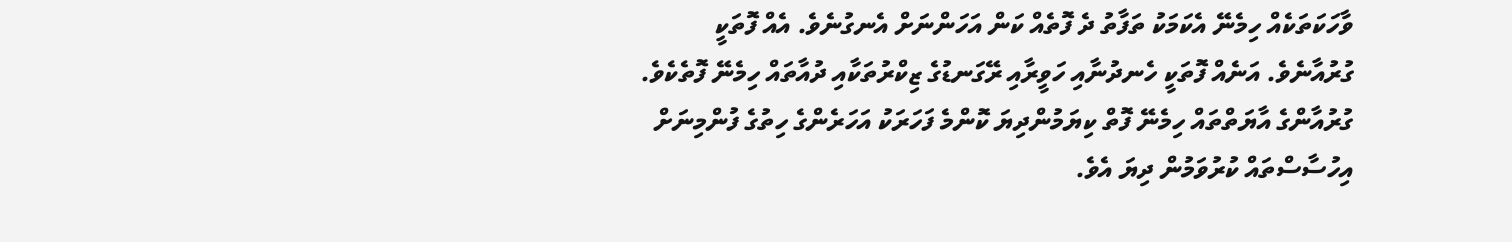ވާހަކަތަކެއް ހިމެނޭ އެކަމަކު ތަފާތު ދެ ފޮތެއް ކަން އަހަންނަށް އެނގުނެވެ. އެއް ފޮތަކީ ގުރުއާނެވެ. އަނެއް ފޮތަކީ ހެނދުނާއި ހަވީރާއި ރޭގަނޑުގެ ޒިކްރުތަކާއި ދުއާތައް ހިމެނޭ ފޮތެކެވެ.
ގުރުއާންގެ އާޔަތްތައް ހިމެނޭ ފޮތް ކިޔަމުންދިޔަ ކޮންމެ ފަހަރަކު އަހަރެންގެ ހިތުގެ ފުންމިނަށް އިހުސާސްތައް ކުރުވަމުން ދިޔަ އެވެ.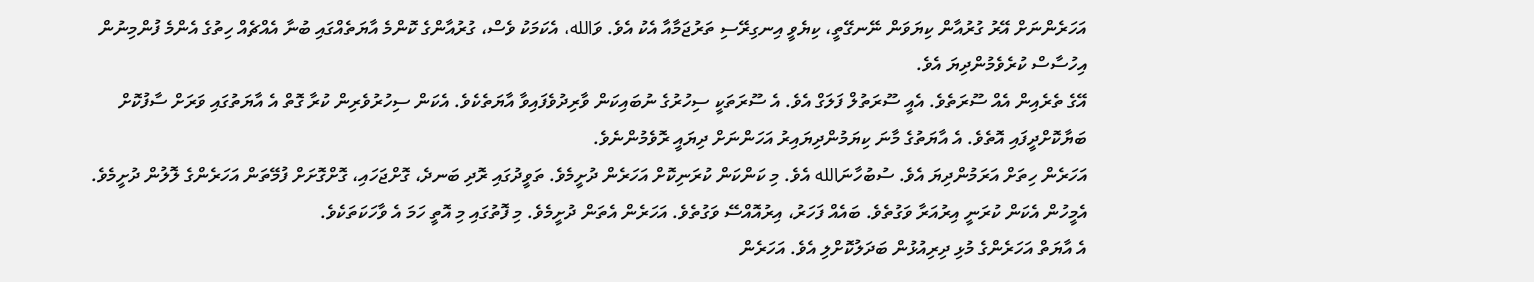އަހަރެންނަށް އޭރު ގުރުއާން ކިޔަވަން ނޭނގޭތީ، ކިޔެވީ އިނގިރޭސި ތަރުޖަމާއާ އެކު އެވެ. ވަالله، އެކަމަކު ވެސް، ގުރުއާންގެ ކޮންމެ އާޔަތެއްގައި ބުނާ އެއްޗެއް ހިތުގެ އެންމެ ފުންމިނުން އިހުސާސް ކުރެވެމުންދިޔަ އެވެ.
އޭގެ ތެރެއިން އެއް ސޫރަތެވެ. އެއީ ސޫރަތުލް ފަލަގް އެވެ. އެ ސޫރަތަކީ ސިހުރުގެ ނުބައިކަން ވާރިދުވެފައިވާ އާޔަތެކެވެ. އެކަން ސިހުރުވެރިން ކުރާ ގޮތް އެ އާޔަތުގައި ވަރަށް ސާފުކޮށް ބަޔާކޮށްދީފައި އޮތެވެ. އެ އާޔަތުގެ މާނަ ކިޔަމުންދިޔައިރު އަހަންނަށް ދިޔައީ ރޮވެމުންނެވެ.
އަހަރެން ހިތަށް އަރަމުންދިޔަ އެވެ. ސުބުހާނަالله އެވެ. މި ކަންކަން ކުރަނިކޮށް އަހަރެން ދުށީމެވެ. ތަވީދުގައި ރޮދި ބަނދެ، ގޮށްޖަހައި، ގޮށްގޮށަށް ފުމޭތަން އަހަރެންގެ ލޮލުން ދުށީމެވެ. އެމީހުން އެކަން ކުރަނީ އިރުއަރާ ވަގުތެވެ. ބައެއް ފަހަރު، އިރުއޮއްސޭ ވަގުތެވެ. އަހަރެން އެތަން ދުށީމެވެ. މި ފޮތުގައި މި އޮތީ ހަމަ އެ ވާހަކަތަކެވެ.
އެ އާޔަތް އަހަރެންގެ މުޅި ދިރިއުޅުން ބަދަލުކޮށްލި އެވެ. އަހަރެން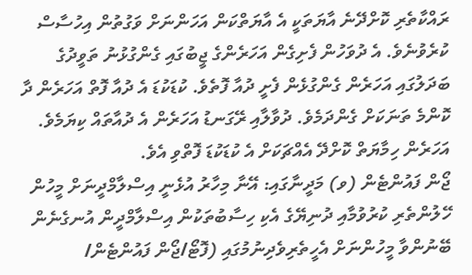ރައްކާތެރި ކޮށްދޭނެ އާޔަތަކީ އެ އާޔަތްކަން އަހަންނަށް ވަގުތުން އިހުސާސް ކުރެވުނެވެ. އެ ދުވަހުން ފެށިގެން އަހަރެންގެ ޖީބުގައި ގެންގުޅުނު ތަވީދުގެ ބަދަލުގައި އަހަރެން ގެންގުޅެން ފެށީ ދުއާ ފޮތެވެ. ކުޑަކުޑަ އެ ދުއާ ފޮތް އަހަރެން ދާ ކޮންމެ ތަނަކަށް ގެންދަމެވެ. ދުވާލާއި ރޭގަނޑު އަހަރެން އެ ދުއާތައް ކިޔަމެވެ. އަހަރެން ހިމާޔަތް ކޮށްދޭ އެއްޗަކަށް އެ ކުޑަކުޑަ ފޮތްވި އެވެ.
ޖޯން ފައުންޓެން (ވ) މަދީނާގައި: އޭނާ މިހާރު އުޅެނީ އިސްލާމްދީނަށް މީހުން ހޭލުންތެރި ކުރުވުމާއި ދުނިޔޭގެ އެކި ހިސާބުތަކުން އިސްލާމްދީން އުނގެނެން ބޭނުންވާ މީހުންނަށް އެހީތެރިވެދިނުމުގައި (ފޮޓޯ/ޖޯން ފައުންޓެން/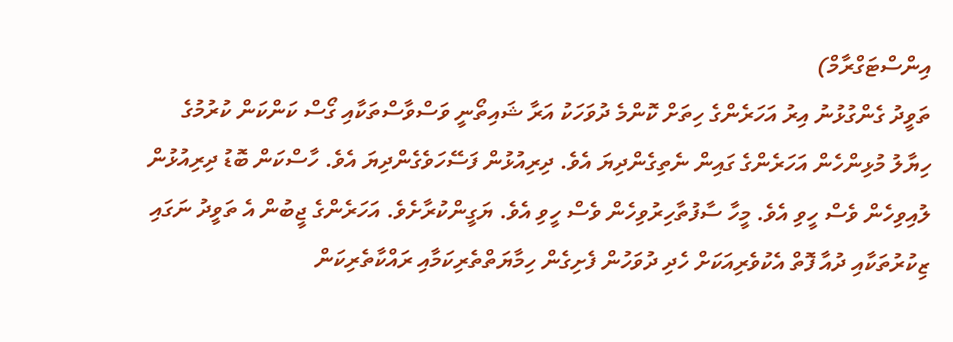އިންސްޓަގްރާމް)
ތަވީދު ގެންގުޅުނު އިރު އަހަރެންގެ ހިތަށް ކޮންމެ ދުވަހަކު އަރާ ޝައިތޯނީ ވަސްވާސްތަކާއި ގޯސް ކަންކަން ކުރުމުގެ ހިޔާލު މުޅިންހެން އަހަރެންގެ ގައިން ނެތިގެންދިޔަ އެވެ. ދިރިއުޅުން ފަސޭހަވެގެންދިޔަ އެވެ. ހާސްކަން ބޮޑު ދިރިއުޅުން ލުއިވިހެން ވެސް ހީވި އެވެ. މީހާ ސާފުތާހިރުވިހެން ވެސް ހީވި އެވެ. ޔަގީންކުރާށެވެ. އަހަރެންގެ ޖީބުން އެ ތަވީދު ނަގައި ޒިކުރުތަކާއި ދުއާ ފޮތް އެކުވެރިއަކަށް ހެދި ދުވަހުން ފެށިގެން ހިމާޔަތްތެރިކަމާއި ރައްކާތެރިކަން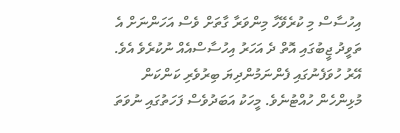އިހުސާސް މި ކުރެވޭހާ މިންވަރާ ގާތަށް ވެސް އަހަންނަށް އެ ތަވީދު ޖީބުގައި އޮތް ދެ އަހަރު އިހުސާސްއެއް ނުކުރެވެ އެވެ.
އޭރު ހުވަފެނުގައި ފެންނަމުންދިޔަ ބިރުވެރި ކަންކަން މުޅިންހެން ހުއްޓުނެވެ. މީހަކު އަބަދުވެސް ފަހަތުގައި ނުވަތަ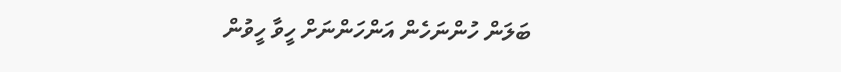ބަލަން ހުންނަހެން އަންހަންނަށް ހީވާ ހީވުން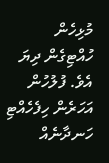މުޅިހެން ހުއްޓިގެން ދިޔަ އެވެ. ފުލުހުން އަހަރެން ހިފެހެއްޓި ހަނދާނެއް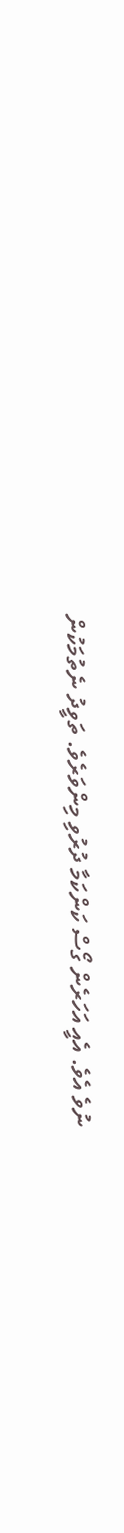ނުވެ އެވެ. އެއީ އަހަރެން ގޯސް ކަންކަމާ ދުރުވި މިންވަރެވެ. ތަވީދު ނެތުމަކުން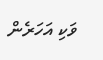ވަކި އަހަރެން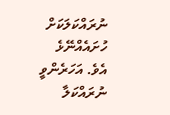ނުރައްކަލަކަށް ހުށައެއްނޭޅެ އެވެ. އަހަރެންވީ ނުރައްކަލާ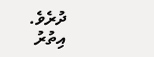ދުރެވެ.
އިތުރު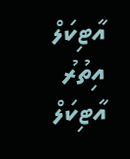އާޓިކަލް
އިތުރު އާޓިކަލް